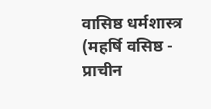वासिष्ठ धर्मशास्त्र (महर्षि वसिष्ठ - प्राचीन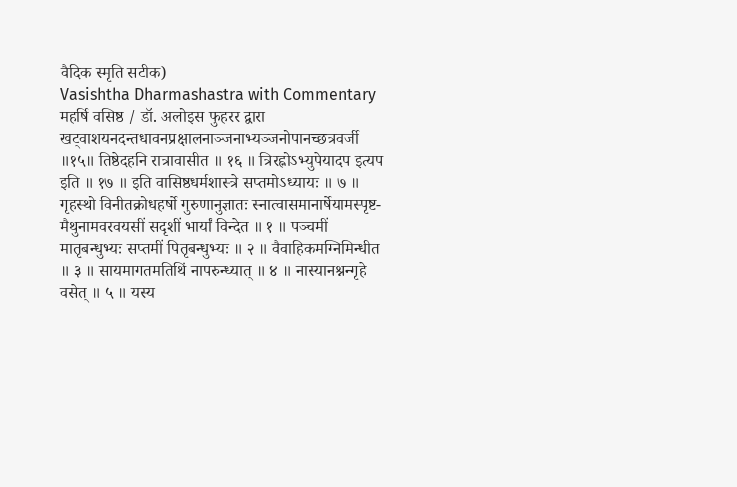वैदिक स्मृति सटीक)
Vasishtha Dharmashastra with Commentary
महर्षि वसिष्ठ / डॉ. अलोइस फुहरर द्वारा
खट्वाशयनदन्तधावनप्रक्षालनाञ्जनाभ्यञ्जनोपानच्छत्रवर्जी ॥१५॥ तिष्ठेदहनि रात्रावासीत ॥ १६ ॥ त्रिरह्नोऽभ्युपेयादप इत्यप इति ॥ १७ ॥ इति वासिष्ठधर्मशास्त्रे सप्तमोऽध्यायः ॥ ७ ॥ गृहस्थो विनीतक्रोधहर्षो गुरुणानुज्ञातः स्नात्वासमानार्षेयामस्पृष्ट- मैथुनामवरवयसीं सदृशीं भार्यां विन्देत ॥ १ ॥ पञ्चमीं मातृबन्धुभ्यः सप्तमीं पितृबन्धुभ्यः ॥ २ ॥ वैवाहिकमग्निमिन्धीत ॥ ३ ॥ सायमागतमतिथिं नापरुन्ध्यात् ॥ ४ ॥ नास्यानश्नन्गृहे वसेत् ॥ ५ ॥ यस्य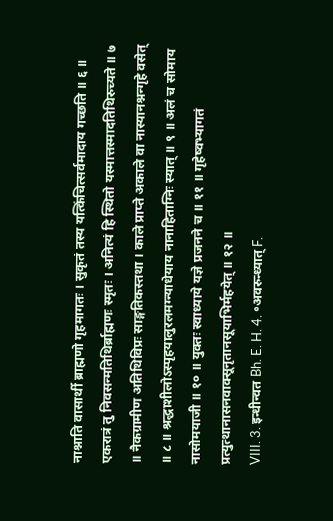नाश्नाति वासार्थी ब्राह्मणो गृहमागतः । सुकृतं तस्य यत्किंचित्सर्वमादाय गच्छति ॥ ६ ॥ एकरात्रं तु निवसन्मतिथिर्ब्राह्मणः स्मृतः । अनित्यं हि स्थितो यस्मात्तस्मादतिथिरुच्यते ॥ ७ ॥ नैकग्रामीण अतिथिविप्रः साङ्गतिकस्तथा । काले प्राप्ते अकाले वा नास्यानश्नन्गृहे वसेत् ॥ ८ ॥ श्रद्धाशीलोऽस्पृहयालुरलमग्न्याधेयाय नानाहिताग्निः स्यात् ॥ ९ ॥ अलं च सोमाय नासोमयाजी ॥ १० ॥ युक्तः स्वाध्याये यज्ञे प्रजनने च ॥ ११ ॥ गृहेष्वभ्यागतं प्रत्युत्थानासनवाक्सूनृतानसूयाभिर्महयेत् ॥ १२ ॥
VIII. 3. इन्धीन्वत Bh. E. H. 4. ॰अवरुन्ध्यात् F.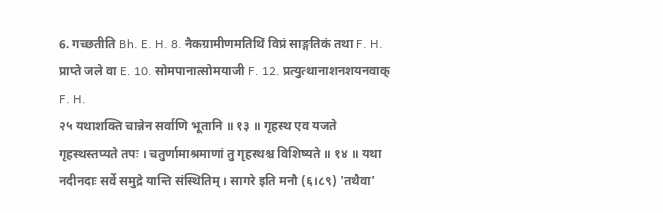6. गच्छतीति Bh. E. H. 8. नैकग्रामीणमतिथिं विप्रं साङ्गतिकं तथा F. H. प्राप्ते जले वा E. 10. सोमपानात्सोमयाजी F. 12. प्रत्युत्थानाशनशयनवाक् F. H.
२५ यथाशक्ति चान्नेन सर्वाणि भूतानि ॥ १३ ॥ गृहस्थ एव यजते गृहस्थस्तप्यते तपः । चतुर्णामाश्रमाणां तु गृहस्थश्च विशिष्यते ॥ १४ ॥ यथा नदीनदाः सर्वे समुद्रे यान्ति संस्थितिम् । सागरे इति मनौ (६।८९) 'तथैवा'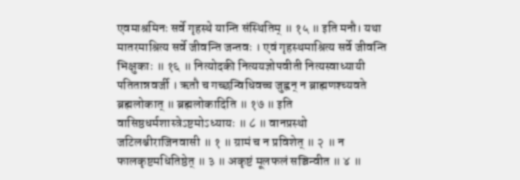एवमाश्रमिनः सर्वे गृहस्थे यान्ति संस्थितिम् ॥ १५ ॥ इति मनौ। यथा मातरमाश्रित्य सर्वे जीवन्ति जन्तवः । एवं गृहस्थमाश्रित्य सर्वे जीवन्ति भिक्षुकाः ॥ १६ ॥ नित्योदकी नित्ययज्ञोपवीती नित्यस्वाध्यायी पतितान्नवर्जी । ऋतौ च गच्छन्विधिवच्च जुह्वन् न ब्राह्मणश्च्यवते ब्रह्मलोकात् ॥ ब्रह्मलोकादिति ॥ १७ ॥ इति वासिष्ठधर्मशास्त्रेऽष्टमोऽध्यायः ॥ ८ ॥ वानप्रस्थो जटिलश्चीराजिनवासी ॥ १ ॥ ग्रामं च न प्रविशेत् ॥ २ ॥ न फालकृष्टमधितिष्ठेत् ॥ ३ ॥ अकृष्टं मूलफलं सञ्चिन्वीत ॥ ४ ॥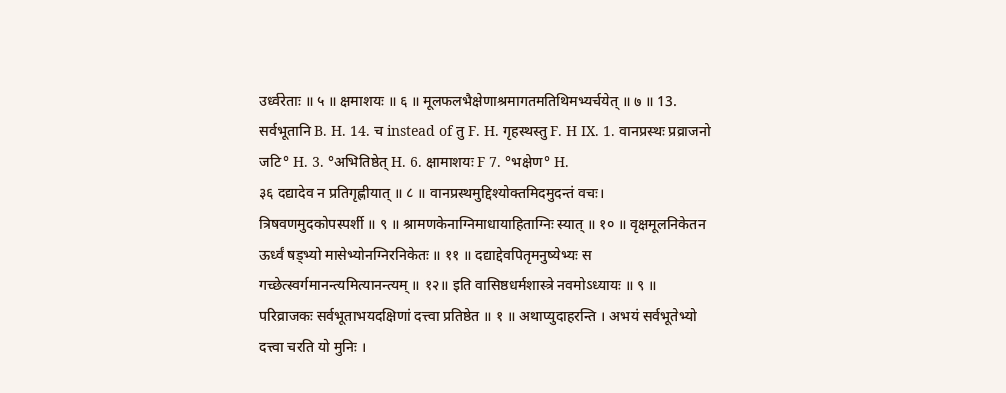उर्ध्वरेताः ॥ ५ ॥ क्षमाशयः ॥ ६ ॥ मूलफलभैक्षेणाश्रमागतमतिथिमभ्यर्चयेत् ॥ ७ ॥ 13. सर्वभूतानि B. H. 14. च instead of तु F. H. गृहस्थस्तु F. H IX. 1. वानप्रस्थः प्रव्राजनो जटि° H. 3. °अभितिष्ठेत् H. 6. क्षामाशयः F 7. °भक्षेण° H.
३६ दद्यादेव न प्रतिगृह्णीयात् ॥ ८ ॥ वानप्रस्थमुद्दिश्योक्तमिदमुदन्तं वचः। त्रिषवणमुदकोपस्पर्शी ॥ ९ ॥ श्रामणकेनाग्निमाधायाहिताग्निः स्यात् ॥ १० ॥ वृक्षमूलनिकेतन ऊर्ध्वं षड्भ्यो मासेभ्योनग्निरनिकेतः ॥ ११ ॥ दद्याद्देवपितृमनुष्येभ्यः स गच्छेत्स्वर्गमानन्त्यमित्यानन्त्यम् ॥ १२॥ इति वासिष्ठधर्मशास्त्रे नवमोऽध्यायः ॥ ९ ॥ परिव्राजकः सर्वभूताभयदक्षिणां दत्त्वा प्रतिष्ठेत ॥ १ ॥ अथाप्युदाहरन्ति । अभयं सर्वभूतेभ्यो दत्त्वा चरति यो मुनिः ।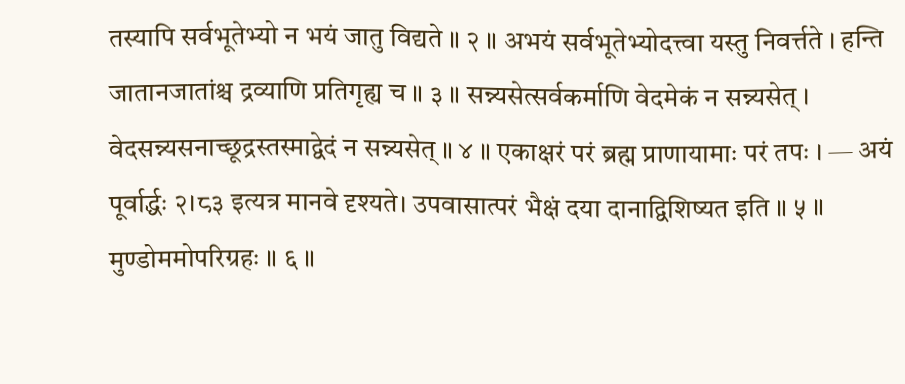तस्यापि सर्वभूतेभ्यो न भयं जातु विद्यते ॥ २ ॥ अभयं सर्वभूतेभ्योदत्त्वा यस्तु निवर्त्तते । हन्ति जातानजातांश्च द्रव्याणि प्रतिगृह्य च ॥ ३ ॥ सन्न्यसेत्सर्वकर्माणि वेदमेकं न सन्न्यसेत् । वेदसन्न्यसनाच्छूद्रस्तस्माद्वेदं न सन्न्यसेत् ॥ ४ ॥ एकाक्षरं परं ब्रह्म प्राणायामाः परं तपः । — अयं पूर्वार्द्धः २।८३ इत्यत्र मानवे दृश्यते। उपवासात्परं भैक्षं दया दानाद्विशिष्यत इति ॥ ५ ॥ मुण्डोममोपरिग्रहः ॥ ६ ॥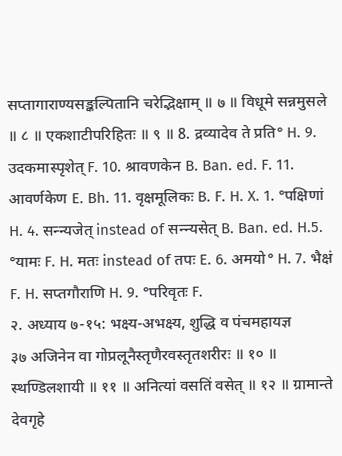सप्तागाराण्यसङ्कल्पितानि चरेद्भिक्षाम् ॥ ७ ॥ विधूमे सन्नमुसले ॥ ८ ॥ एकशाटीपरिहितः ॥ ९ ॥ 8. द्रव्यादेव ते प्रति° H. 9. उदकमास्पृशेत् F. 10. श्रावणकेन B. Ban. ed. F. 11. आवर्णकेण E. Bh. 11. वृक्षमूलिकः B. F. H. X. 1. °पक्षिणां H. 4. सन्न्यजेत् instead of सन्न्यसेत् B. Ban. ed. H.5. °यामः F. H. मतः instead of तपः E. 6. अमयो° H. 7. भैक्षं F. H. सप्तगौराणि H. 9. °परिवृतः F.
२. अध्याय ७-१५: भक्ष्य-अभक्ष्य, शुद्धि व पंचमहायज्ञ
३७ अजिनेन वा गोप्रलूनैस्तृणैरवस्तृतशरीरः ॥ १० ॥ स्थण्डिलशायी ॥ ११ ॥ अनित्यां वसतिं वसेत् ॥ १२ ॥ ग्रामान्ते देवगृहे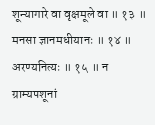शून्यागारे वा वृक्षमूले वा ॥ १३ ॥ मनसा ज्ञानमधीयानः ॥ १४ ॥ अरण्यनित्यः ॥ १५ ॥ न ग्राम्यपशूनां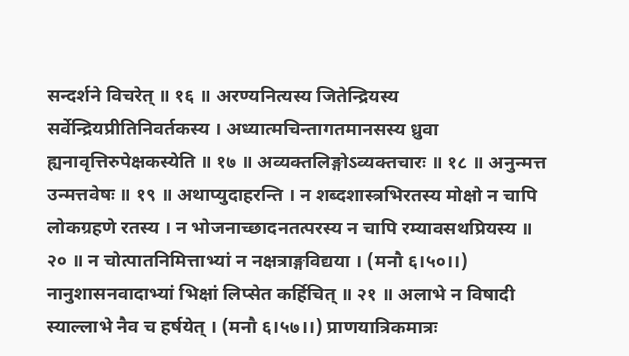सन्दर्शने विचरेत् ॥ १६ ॥ अरण्यनित्यस्य जितेन्द्रियस्य सर्वेन्द्रियप्रीतिनिवर्तकस्य । अध्यात्मचिन्तागतमानसस्य ध्रुवा ह्यनावृत्तिरुपेक्षकस्येति ॥ १७ ॥ अव्यक्तलिङ्गोऽव्यक्तचारः ॥ १८ ॥ अनुन्मत्त उन्मत्तवेषः ॥ १९ ॥ अथाप्युदाहरन्ति । न शब्दशास्त्रभिरतस्य मोक्षो न चापि लोकग्रहणे रतस्य । न भोजनाच्छादनतत्परस्य न चापि रम्यावसथप्रियस्य ॥ २० ॥ न चोत्पातनिमित्ताभ्यां न नक्षत्राङ्गविद्यया । (मनौ ६।५०।।) नानुशासनवादाभ्यां भिक्षां लिप्सेत कर्हिचित् ॥ २१ ॥ अलाभे न विषादी स्याल्लाभे नैव च हर्षयेत् । (मनौ ६।५७।।) प्राणयात्रिकमात्रः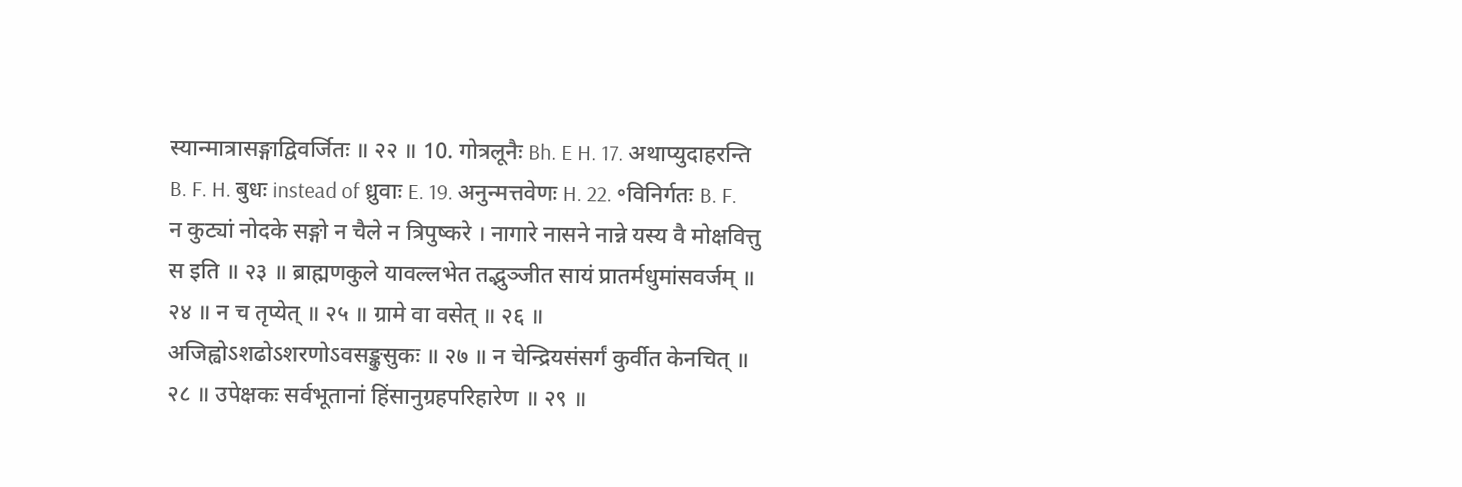स्यान्मात्रासङ्गाद्विवर्जितः ॥ २२ ॥ 10. गोत्रलूनैः Bh. E H. 17. अथाप्युदाहरन्ति B. F. H. बुधः instead of ध्रुवाः E. 19. अनुन्मत्तवेणः H. 22. ॰विनिर्गतः B. F.
न कुट्यां नोदके सङ्गो न चैले न त्रिपुष्करे । नागारे नासने नान्ने यस्य वै मोक्षवित्तु स इति ॥ २३ ॥ ब्राह्मणकुले यावल्लभेत तद्भुञ्जीत सायं प्रातर्मधुमांसवर्जम् ॥ २४ ॥ न च तृप्येत् ॥ २५ ॥ ग्रामे वा वसेत् ॥ २६ ॥ अजिह्वोऽशढोऽशरणोऽवसङ्कुसुकः ॥ २७ ॥ न चेन्द्रियसंसर्गं कुर्वीत केनचित् ॥ २८ ॥ उपेक्षकः सर्वभूतानां हिंसानुग्रहपरिहारेण ॥ २९ ॥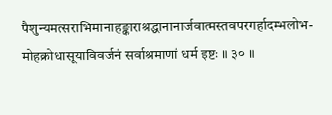पैशुन्यमत्सराभिमानाहङ्काराश्रद्धानानार्जवात्मस्तवपरगर्हादम्भलोभ- मोहक्रोधासूयाविवर्जनं सर्वाश्रमाणां धर्म इष्टः ॥ ३० ॥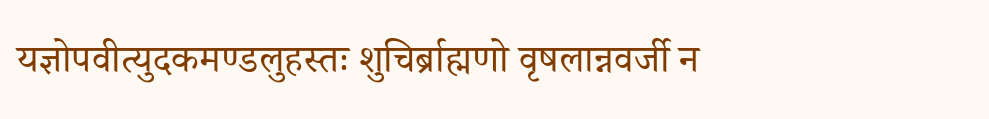यज्ञोपवीत्युदकमण्डलुहस्तः शुचिर्ब्राह्मणो वृषलान्नवर्जी न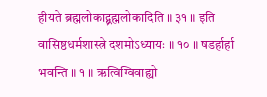हीयते ब्रह्मलोकाद्ब्रह्मलोकादिति ॥ ३१ ॥ इति वासिष्ठधर्मशास्त्रे दशमोऽध्यायः ॥ १० ॥ षडर्हार्हा भवन्ति ॥ १ ॥ ऋत्विग्विवाह्यो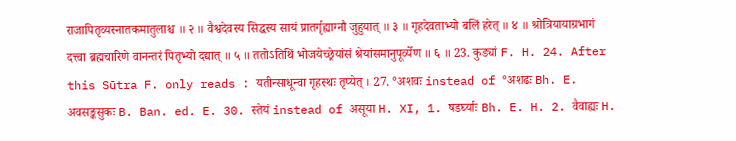राजापितृव्यस्नातकमातुलाश्च ॥ २ ॥ वैश्वदेवस्य सिद्धस्य सायं प्रातर्गृह्याग्नौ जुहुयात् ॥ ३ ॥ गृहदेवताभ्यो बलिं हरेत् ॥ ४ ॥ श्रोत्रियायाग्रभागं दत्त्वा ब्रह्मचारिणे वानन्तरं पितृभ्यो दद्यात् ॥ ५ ॥ ततोऽतिथिं भोजयेच्छ्रेयांसं श्रेयांसमानुपूर्व्येण ॥ ६ ॥ 23. कुड्यां F. H. 24. After this Sūtra F. only reads : यतीन्साधून्वा गृहस्थः तृप्येत् । 27. °अशवः instead of °अशढः Bh. E. अवसङ्कसुकः B. Ban. ed. E. 30. स्तेयं instead of असूया H. XI, 1. षडर्घ्याः Bh. E. H. 2. वैवाह्यः H.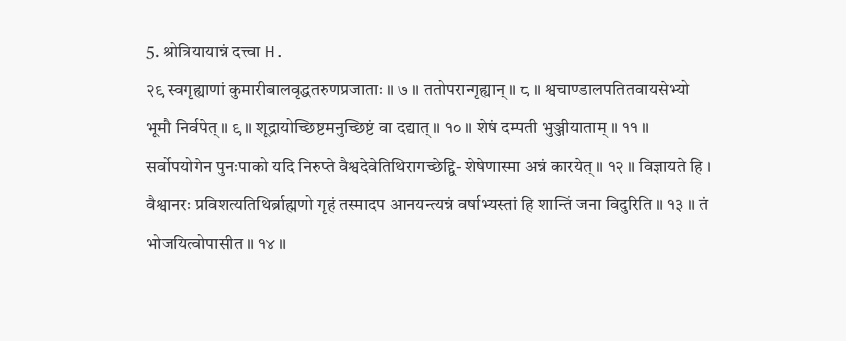5. श्रोत्रियायान्नं दत्त्वा H.
२९ स्वगृह्याणां कुमारीबालवृद्धतरुणप्रजाताः ॥ ७ ॥ ततोपरान्गृह्यान् ॥ ८ ॥ श्वचाण्डालपतितवायसेभ्यो भूमौ निर्वपेत् ॥ ९ ॥ शूद्रायोच्छिष्टमनुच्छिष्टं वा दद्यात् ॥ १० ॥ शेषं दम्पती भुञ्जीयाताम् ॥ ११ ॥ सर्वोपयोगेन पुनःपाको यदि निरुप्ते वैश्वदेवेतिथिरागच्छेद्द्वि- शेषेणास्मा अन्नं कारयेत् ॥ १२ ॥ विज्ञायते हि । वैश्वानरः प्रविशत्यतिथिर्ब्राह्मणो गृहं तस्मादप आनयन्त्यन्नं वर्षाभ्यस्तां हि शान्तिं जना विदुरिति ॥ १३ ॥ तं भोजयित्वोपासीत ॥ १४ ॥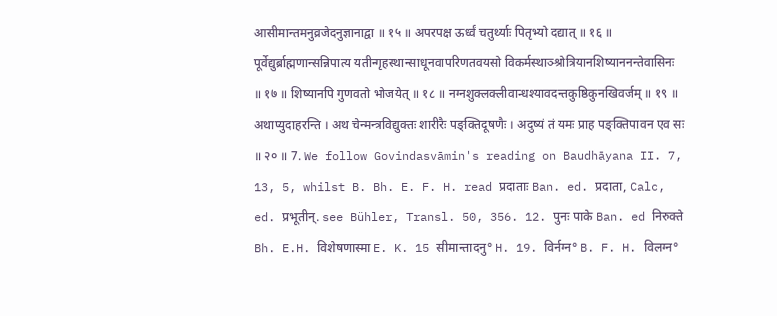आसीमान्तमनुव्रजेदनुज्ञानाद्वा ॥ १५ ॥ अपरपक्ष ऊर्ध्वं चतुर्थ्याः पितृभ्यो दद्यात् ॥ १६ ॥ पूर्वेद्युर्ब्राह्मणान्सन्निपात्य यतीन्गृहस्थान्साधूनवापरिणतवयसो विकर्मस्थाञ्श्रोत्रियानशिष्याननन्तेवासिनः ॥ १७ ॥ शिष्यानपि गुणवतो भोजयेत् ॥ १८ ॥ नग्नशुक्लक्लीवान्धश्यावदन्तकुष्ठिकुनखिवर्जम् ॥ १९ ॥ अथाप्युदाहरन्ति । अथ चेन्मन्त्रविद्युक्तः शारीरैः पङ्क्तिदूषणैः । अदुष्यं तं यमः प्राह पङ्क्तिपावन एव सः ॥ २० ॥ 7. We follow Govindasvāmin's reading on Baudhāyana II. 7, 13, 5, whilst B. Bh. E. F. H. read प्रदाताः Ban. ed. प्रदाता, Calc, ed. प्रभूतीन्. see Bühler, Transl. 50, 356. 12. पुनः पाके Ban. ed निरुक्ते Bh. E.H. विशेषणास्मा E. K. 15 सीमान्तादनु° H. 19. विर्नग्न° B. F. H. विलग्न°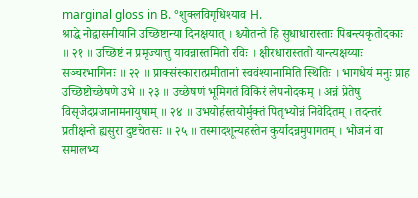marginal gloss in B. °शुक्लविगृधिश्याव H.
श्राद्धे नोद्वासनीयानि उच्छिष्टान्या दिनक्षयात् । श्च्योतन्ते हि सुधाधारास्ताः पिबन्त्यकृतोदकाः ॥ २१ ॥ उच्छिष्टं न प्रमृज्यात्तु यावन्नास्तमितो रविः । क्षीरधारास्ततो यान्त्यक्षय्याः सञ्चरभागिनः ॥ २२ ॥ प्राक्संस्कारात्प्रमीतानां स्ववंश्यानामिति स्थितिः । भागधेयं मनुः प्राह उच्छिष्टोच्छेषणे उभे ॥ २३ ॥ उच्छेषणं भूमिगतं विकिरं लेपनोदकम् । अन्नं प्रेतेषु विसृजेदप्रजानामनायुषाम् ॥ २४ ॥ उभयोर्हस्तयोर्मुक्तं पितृभ्योन्नं निवेदितम् । तदन्तरं प्रतीक्षन्ते ह्यसुरा दुष्टचेतसः ॥ २५ ॥ तस्मादशून्यहस्तेन कुर्यादन्नमुपागतम् । भोजनं वा समालभ्य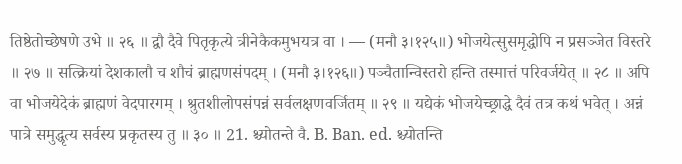तिष्ठेतोच्छेषणे उभे ॥ २६ ॥ द्वौ दैवे पितृकृत्ये त्रीनेकैकमुभयत्र वा । — (मनौ ३।१२५॥) भोजयेत्सुसमृद्धोपि न प्रसञ्जेत विस्तरे ॥ २७ ॥ सत्क्रियां देशकालौ च शौचं ब्राह्मणसंपदम् । (मनौ ३।१२६॥) पञ्चैतान्विस्तरो हन्ति तस्मात्तं परिवर्जयेत् ॥ २८ ॥ अपि वा भोजयेदेकं ब्राह्मणं वेदपारगम् । श्रुतशीलोपसंपन्नं सर्वलक्षणवर्जितम् ॥ २९ ॥ यद्येकं भोजयेच्छ्राद्धे दैवं तत्र कथं भवेत् । अन्नं पात्रे समुद्धृत्य सर्वस्य प्रकृतस्य तु ॥ ३० ॥ 21. श्च्योतन्ते वै. B. Ban. ed. श्च्योतन्ति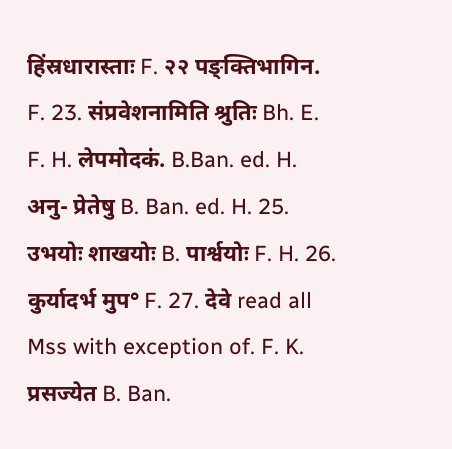हिंस्रधारास्ताः F. २२ पङ्क्तिभागिन. F. 23. संप्रवेशनामिति श्रुतिः Bh. E. F. H. लेपमोदकं. B.Ban. ed. H. अनु- प्रेतेषु B. Ban. ed. H. 25. उभयोः शाखयोः B. पार्श्वयोः F. H. 26. कुर्यादर्भ मुप° F. 27. देवे read all Mss with exception of. F. K. प्रसज्येत B. Ban.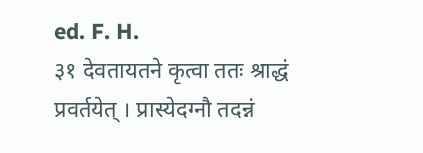ed. F. H.
३१ देवतायतने कृत्वा ततः श्राद्धं प्रवर्तयेत् । प्रास्येदग्नौ तदन्नं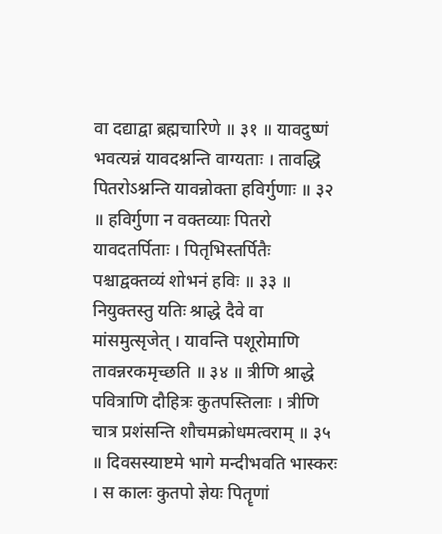वा दद्याद्वा ब्रह्मचारिणे ॥ ३१ ॥ यावदुष्णं भवत्यन्नं यावदश्नन्ति वाग्यताः । तावद्धि पितरोऽश्नन्ति यावन्नोक्ता हविर्गुणाः ॥ ३२ ॥ हविर्गुणा न वक्तव्याः पितरो यावदतर्पिताः । पितृभिस्तर्पितैः पश्चाद्वक्तव्यं शोभनं हविः ॥ ३३ ॥ नियुक्तस्तु यतिः श्राद्धे दैवे वा मांसमुत्सृजेत् । यावन्ति पशूरोमाणि तावन्नरकमृच्छति ॥ ३४ ॥ त्रीणि श्राद्धे पवित्राणि दौहित्रः कुतपस्तिलाः । त्रीणि चात्र प्रशंसन्ति शौचमक्रोधमत्वराम् ॥ ३५ ॥ दिवसस्याष्टमे भागे मन्दीभवति भास्करः । स कालः कुतपो ज्ञेयः पितॄणां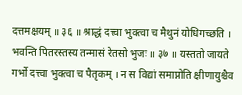दत्तमक्षयम् ॥ ३६ ॥ श्राद्धं दत्त्वा भुक्त्वा च मैथुनं योधिगच्छति । भवन्ति पितरस्तस्य तन्मासं रेतसो भुजः ॥ ३७ ॥ यस्ततो जायते गर्भो दत्त्वा भुक्त्वा च पैतृकम् । न स विद्यां समाप्नोति क्षीणायुश्चैव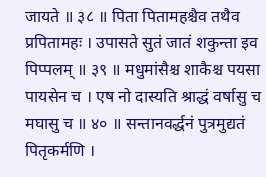जायते ॥ ३८ ॥ पिता पितामहश्चैव तथैव प्रपितामहः । उपासते सुतं जातं शकुन्ता इव पिप्पलम् ॥ ३९ ॥ मधुमांसैश्च शाकैश्च पयसा पायसेन च । एष नो दास्यति श्राद्धं वर्षासु च मघासु च ॥ ४० ॥ सन्तानवर्द्धनं पुत्रमुद्यतं पितृकर्मणि ।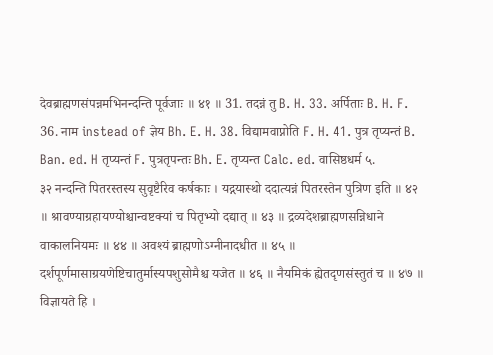देवब्राह्मणसंपन्नमभिनन्दन्ति पूर्वजाः ॥ ४१ ॥ 31. तदन्नं तु B. H. 33. अर्पिताः B. H. F. 36. नाम instead of ज्ञेय Bh. E. H. 38. विद्यामवाप्नोति F. H. 41. पुत्र तृप्यन्तं B. Ban. ed. H तृप्यन्तं F. पुत्रतृपन्तः Bh. E. तृप्यन्त Calc. ed. वासिष्ठधर्म ५.
३२ नन्दन्ति पितरस्तस्य सुवृष्टैरिव कर्षकाः । यद्गयास्थो ददात्यन्नं पितरस्तेन पुत्रिण इति ॥ ४२ ॥ श्रावण्याग्रहायण्योश्चान्वष्टक्यां च पितृभ्यो दद्यात् ॥ ४३ ॥ द्रव्यदेशब्राह्मणसन्निधाने वाकालनियमः ॥ ४४ ॥ अवश्यं ब्राह्मणोऽग्नीनादधीत ॥ ४५ ॥ दर्शपूर्णमासाग्रयणेष्टिचातुर्मास्यपशुसोमैश्च यजेत ॥ ४६ ॥ नैयमिकं ह्येतदृणसंस्तुतं च ॥ ४७ ॥ विज्ञायते हि ।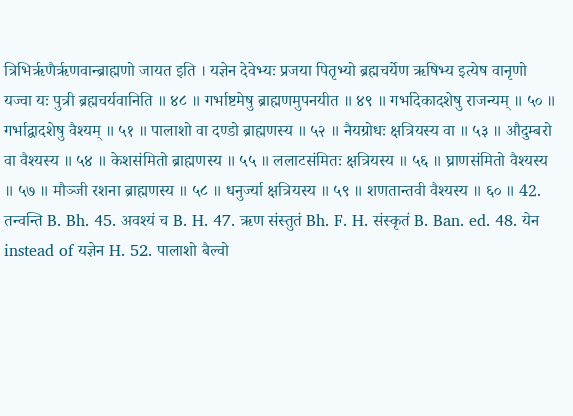त्रिभिर्ऋणैर्ऋणवान्ब्राह्मणो जायत इति । यज्ञेन देवेभ्यः प्रजया पितृभ्यो ब्रह्मचर्येण ऋषिभ्य इत्येष वानृणो यज्वा यः पुत्री ब्रह्मचर्यवानिति ॥ ४८ ॥ गर्भाष्टमेषु ब्राह्मणमुपनयीत ॥ ४९ ॥ गर्भादेकादशेषु राजन्यम् ॥ ५० ॥ गर्भाद्वादशेषु वैश्यम् ॥ ५१ ॥ पालाशो वा दण्डो ब्राह्मणस्य ॥ ५२ ॥ नैयग्रोधः क्षत्रियस्य वा ॥ ५३ ॥ औदुम्बरो वा वैश्यस्य ॥ ५४ ॥ केशसंमितो ब्राह्मणस्य ॥ ५५ ॥ ललाटसंमितः क्षत्रियस्य ॥ ५६ ॥ घ्राणसंमितो वैश्यस्य ॥ ५७ ॥ मौञ्जी रशना ब्राह्मणस्य ॥ ५८ ॥ धनुर्ज्या क्षत्रियस्य ॥ ५९ ॥ शणतान्तवी वैश्यस्य ॥ ६० ॥ 42. तन्वन्ति B. Bh. 45. अवश्यं च B. H. 47. ऋण संस्तुतं Bh. F. H. संस्कृतं B. Ban. ed. 48. येन instead of यज्ञेन H. 52. पालाशो बैल्वो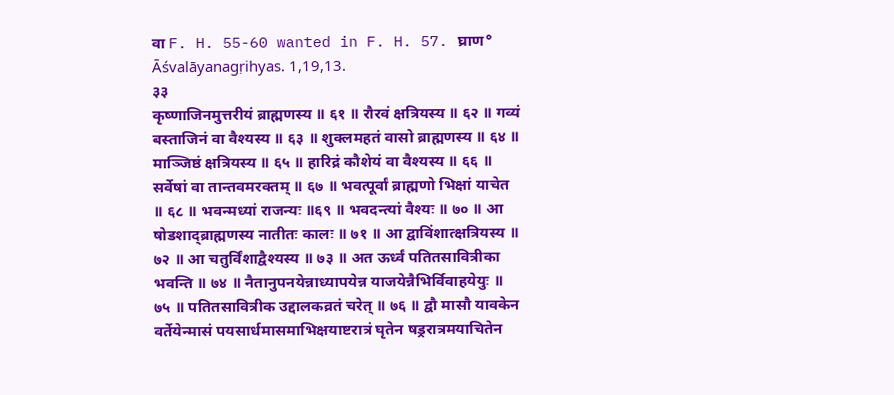वा F. H. 55-60 wanted in F. H. 57. घ्राण° Āśvalāyanagṛihyas. 1,19,13.
३३
कृष्णाजिनमुत्तरीयं ब्राह्मणस्य ॥ ६१ ॥ रौरवं क्षत्रियस्य ॥ ६२ ॥ गव्यं बस्ताजिनं वा वैश्यस्य ॥ ६३ ॥ शुक्लमहतं वासो ब्राह्मणस्य ॥ ६४ ॥ माञ्जिष्ठं क्षत्रियस्य ॥ ६५ ॥ हारिद्रं कौशेयं वा वैश्यस्य ॥ ६६ ॥ सर्वेषां वा तान्तवमरक्तम् ॥ ६७ ॥ भवत्पूर्वां ब्राह्मणो भिक्षां याचेत ॥ ६८ ॥ भवन्मध्यां राजन्यः ॥६९ ॥ भवदन्त्यां वैश्यः ॥ ७० ॥ आ षोडशाद्ब्राह्मणस्य नातीतः कालः ॥ ७१ ॥ आ द्वाविंशात्क्षत्रियस्य ॥ ७२ ॥ आ चतुर्विंशाद्वैश्यस्य ॥ ७३ ॥ अत ऊर्ध्वं पतितसावित्रीका भवन्ति ॥ ७४ ॥ नैतानुपनयेन्नाध्यापयेन्न याजयेन्नैभिर्विवाहयेयुः ॥ ७५ ॥ पतितसावित्रीक उद्दालकव्रतं चरेत् ॥ ७६ ॥ द्वौ मासौ यावकेन वर्तेयेन्मासं पयसार्धमासमाभिक्षयाष्टरात्रं घृतेन षड्ररात्रमयाचितेन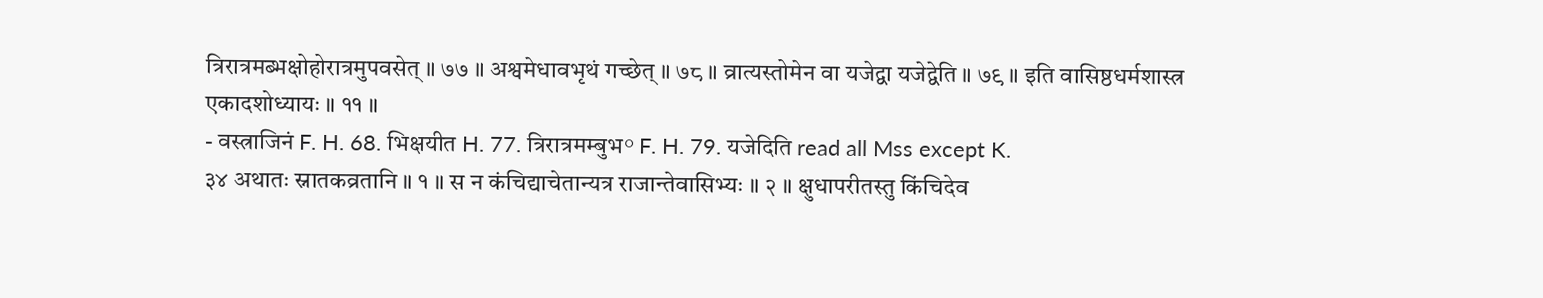त्रिरात्रमब्भक्षोहोरात्रमुपवसेत् ॥ ७७ ॥ अश्वमेधावभृथं गच्छेत् ॥ ७८ ॥ व्रात्यस्तोमेन वा यजेद्वा यजेद्वेति ॥ ७९ ॥ इति वासिष्ठधर्मशास्त्र एकादशोध्यायः ॥ ११ ॥
- वस्त्राजिनं F. H. 68. भिक्षयीत H. 77. त्रिरात्रमम्बुभ° F. H. 79. यजेदिति read all Mss except K.
३४ अथातः स्नातकव्रतानि ॥ १ ॥ स न कंचिद्याचेतान्यत्र राजान्तेवासिभ्यः ॥ २ ॥ क्षुधापरीतस्तु किंचिदेव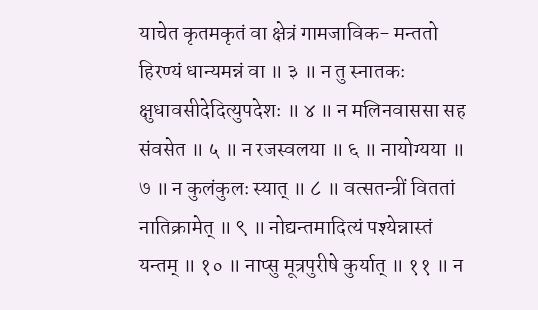याचेत कृतमकृतं वा क्षेत्रं गामजाविक- मन्ततो हिरण्यं धान्यमन्नं वा ॥ ३ ॥ न तु स्नातकः क्षुधावसीदेदित्युपदेशः ॥ ४ ॥ न मलिनवाससा सह संवसेत ॥ ५ ॥ न रजस्वलया ॥ ६ ॥ नायोग्यया ॥ ७ ॥ न कुलंकुलः स्यात् ॥ ८ ॥ वत्सतन्त्रीं विततां नातिक्रामेत् ॥ ९ ॥ नोद्यन्तमादित्यं पश्येन्नास्तं यन्तम् ॥ १० ॥ नाप्सु मूत्रपुरीषे कुर्यात् ॥ ११ ॥ न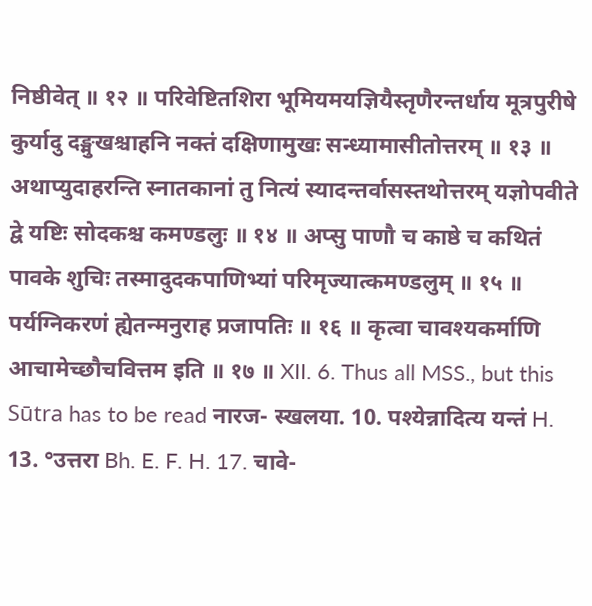निष्ठीवेत् ॥ १२ ॥ परिवेष्टितशिरा भूमियमयज्ञियैस्तृणैरन्तर्धाय मूत्रपुरीषे कुर्यादु दङ्मुखश्चाहनि नक्तं दक्षिणामुखः सन्ध्यामासीतोत्तरम् ॥ १३ ॥ अथाप्युदाहरन्ति स्नातकानां तु नित्यं स्यादन्तर्वासस्तथोत्तरम् यज्ञोपवीते द्वे यष्टिः सोदकश्च कमण्डलुः ॥ १४ ॥ अप्सु पाणौ च काष्ठे च कथितं पावके शुचिः तस्मादुदकपाणिभ्यां परिमृज्यात्कमण्डलुम् ॥ १५ ॥ पर्यग्निकरणं ह्येतन्मनुराह प्रजापतिः ॥ १६ ॥ कृत्वा चावश्यकर्माणि आचामेच्छौचवित्तम इति ॥ १७ ॥ XII. 6. Thus all MSS., but this Sūtra has to be read नारज- स्खलया. 10. पश्येन्नादित्य यन्तं H. 13. °उत्तरा Bh. E. F. H. 17. चावे-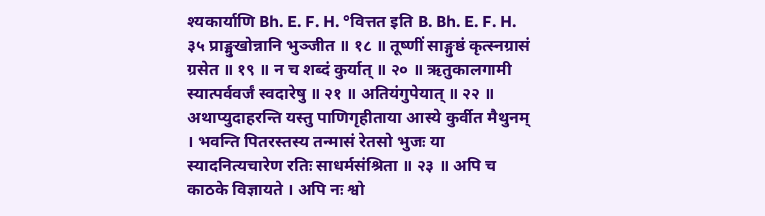श्यकार्याणि Bh. E. F. H. °वित्तत इति B. Bh. E. F. H.
३५ प्राङ्मुखोन्नानि भुञ्जीत ॥ १८ ॥ तूष्णीं साङ्गुष्ठं कृत्स्नग्रासं ग्रसेत ॥ १९ ॥ न च शब्दं कुर्यात् ॥ २० ॥ ऋतुकालगामी स्यात्पर्ववर्जं स्वदारेषु ॥ २१ ॥ अतियंगुपेयात् ॥ २२ ॥ अथाप्युदाहरन्ति यस्तु पाणिगृहीताया आस्ये कुर्वीत मैथुनम् । भवन्ति पितरस्तस्य तन्मासं रेतसो भुजः या स्यादनित्यचारेण रतिः साधर्मसंश्रिता ॥ २३ ॥ अपि च काठके विज्ञायते । अपि नः श्वो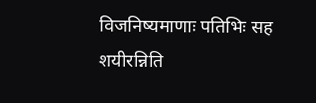विजनिष्यमाणाः पतिभिः सह शयीरन्निति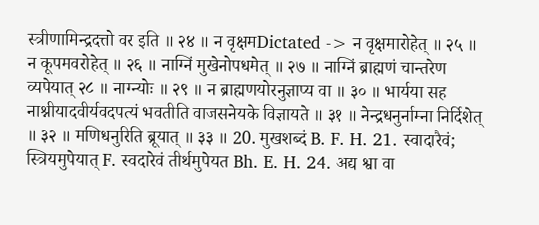स्त्रीणामिन्द्रदत्तो वर इति ॥ २४ ॥ न वृक्षमDictated -> न वृक्षमारोहेत् ॥ २५ ॥ न कूपमवरोहेत् ॥ २६ ॥ नाग्निं मुखेनोपधमेत् ॥ २७ ॥ नाग्निं ब्राह्मणं चान्तरेण व्यपेयात् २८ ॥ नाग्न्योः ॥ २९ ॥ न ब्राह्मणयोरनुज्ञाप्य वा ॥ ३० ॥ भार्यया सह नाश्नीयादवीर्यवदपत्यं भवतीति वाजसनेयके विज्ञायते ॥ ३१ ॥ नेन्द्रधनुर्नाम्ना निर्दिशेत् ॥ ३२ ॥ मणिधनुरिति ब्रूयात् ॥ ३३ ॥ 20. मुखशब्दं B. F. H. 21. स्वादारैवं; स्त्रियमुपेयात् F. स्वदारेवं तीर्थमुपेयत Bh. E. H. 24. अद्य श्वा वा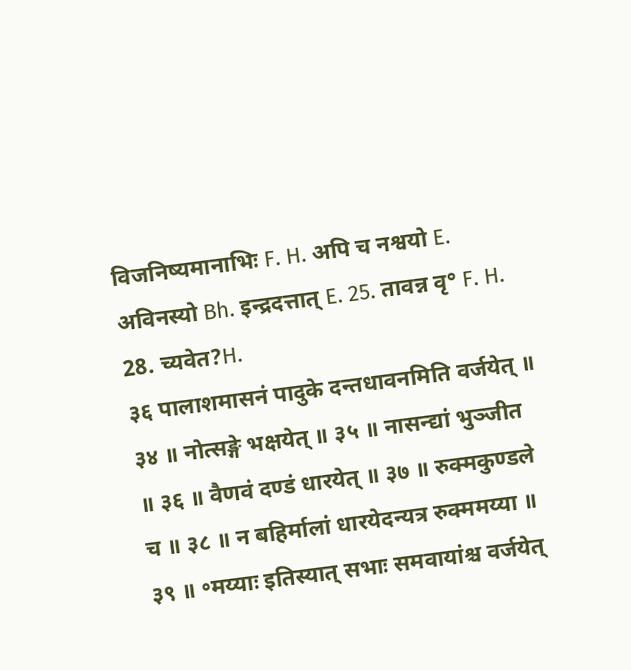विजनिष्यमानाभिः F. H. अपि च नश्वयो E. अविनस्यो Bh. इन्द्रदत्तात् E. 25. तावन्न वृ° F. H. 28. च्यवेत?H.
३६ पालाशमासनं पादुके दन्तधावनमिति वर्जयेत् ॥ ३४ ॥ नोत्सङ्गे भक्षयेत् ॥ ३५ ॥ नासन्द्यां भुञ्जीत ॥ ३६ ॥ वैणवं दण्डं धारयेत् ॥ ३७ ॥ रुक्मकुण्डले च ॥ ३८ ॥ न बहिर्मालां धारयेदन्यत्र रुक्ममय्या ॥ ३९ ॥ ॰मय्याः इतिस्यात् सभाः समवायांश्च वर्जयेत्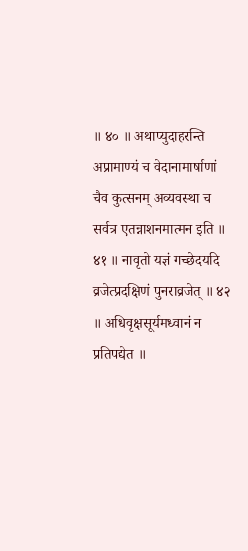॥ ४० ॥ अथाप्युदाहरन्ति अप्रामाण्यं च वेदानामार्षाणां चैव कुत्सनम् अव्यवस्था च सर्वत्र एतन्नाशनमात्मन इति ॥ ४१ ॥ नावृतो यज्ञं गच्छेदयदि व्रजेत्प्रदक्षिणं पुनराव्रजेत् ॥ ४२ ॥ अधिवृक्षसूर्यमध्वानं न प्रतिपद्येत ॥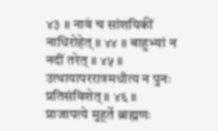४३ ॥ नावं च सांशयिकीं नाधिरोहेत् ॥ ४४ ॥ बाहुभ्यां न नदीं तरेत् ॥ ४५ ॥ उत्थायापररात्रमधीत्य न पुनः प्रतिसंविशेत् ॥ ४६ ॥ प्राजापत्ये मुहूर्ते ब्राह्मणः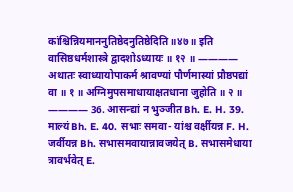कांश्चिन्नियमाननुतिष्ठेदनुतिष्ठेदिति॥४७॥ इति वासिष्ठधर्मशास्त्रे द्वादशोऽध्यायः ॥ १२ ॥ ―――― अथातः स्वाध्यायोपाकर्म श्रावण्यां पौर्णमास्यां प्रौष्ठपद्यां वा ॥ १ ॥ अग्निमुपसमाधायाक्षतधाना जुहोति ॥ २ ॥ ―――― 36. आसन्द्यां न भुञ्जीत Bh. E. H. 39. माल्यं Bh. E. 40. सभाः समवा- यांश्च वर्क्षीयन्न F. H. जर्वीयन्न Bh. सभासमवायान्नावजयेत् B. सभासमेधाया त्रावर्भवेत् E.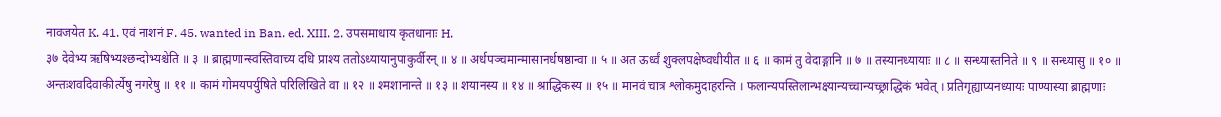नावजयेत K. 41. एवं नाशनं F. 45. wanted in Ban. ed. XIII. 2. उपसमाधाय कृतधानाः H.
३७ देवेभ्य ऋषिभ्यश्छन्दोभ्यश्चेति ॥ ३ ॥ ब्राह्मणान्स्वस्तिवाच्य दधि प्राश्य ततोऽध्यायानुपाकुर्वीरन् ॥ ४ ॥ अर्धपञ्चमान्मासानर्धषष्ठान्वा ॥ ५ ॥ अत ऊर्ध्वं शुक्लपक्षेष्वधीयीत ॥ ६ ॥ कामं तु वेदाङ्गानि ॥ ७ ॥ तस्यानध्यायाः ॥ ८ ॥ सन्ध्यास्तनिते ॥ ९ ॥ सन्ध्यासु ॥ १० ॥ अन्तःशवदिवाकीर्त्येषु नगरेषु ॥ ११ ॥ कामं गोमयपर्युषिते परिलिखिते वा ॥ १२ ॥ श्मशानान्ते ॥ १३ ॥ शयानस्य ॥ १४ ॥ श्राद्धिकस्य ॥ १५ ॥ मानवं चात्र श्लोकमुदाहरन्ति । फलान्यपस्तिलान्भक्ष्यान्यच्चान्यच्छ्राद्धिकं भवेत् । प्रतिगृह्याप्यनध्यायः पाण्यास्या ब्राह्मणाः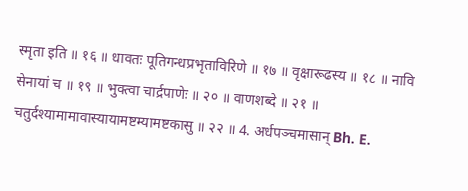स्मृता इति ॥ १६ ॥ धावतः पूतिगन्धप्रभृताविरिणे ॥ १७ ॥ वृक्षारूढस्य ॥ १८ ॥ नावि सेनायां च ॥ १९ ॥ भुक्त्वा चार्द्रपाणेः ॥ २० ॥ वाणशब्दे ॥ २१ ॥ चतुर्दश्यामामावास्यायामष्टम्यामष्टकासु ॥ २२ ॥ 4. अर्धपञ्चमासान् Bh. E.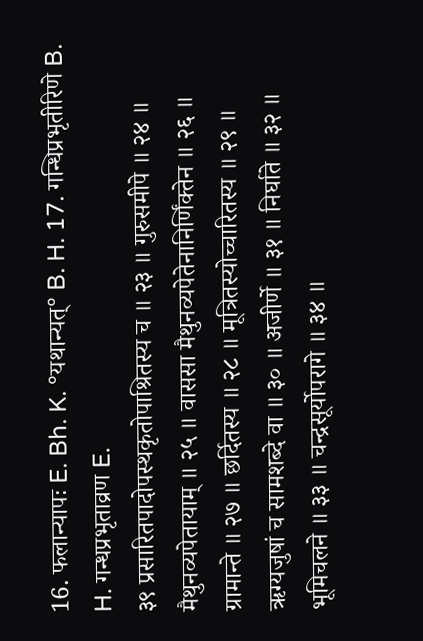16. फलान्यापः E. Bh. K. °यथान्यत्° B. H. 17. गन्धिप्रभृतीरिणे B. H. गन्धप्रभृताव्रण E.
३९ प्रसारितपादोपस्थकृतोपाश्रितस्य च ॥ २३ ॥ गुरुसमीपे ॥ २४ ॥ मैथुनव्यपेतायाम् ॥ २५ ॥ वाससा मैथुनव्यपेतेनानिर्णिंक्तेन ॥ २६ ॥ ग्रामान्ते ॥ २७ ॥ छर्दितस्य ॥ २८ ॥ मूत्रितस्योच्चारितस्य ॥ २९ ॥ ऋग्यजुषां च सामशब्दे वा ॥ ३० ॥ अजीर्णे ॥ ३१ ॥ निर्घाते ॥ ३२ ॥ भूमिचलने ॥ ३३ ॥ चन्द्रसूर्योपरागे ॥ ३४ ॥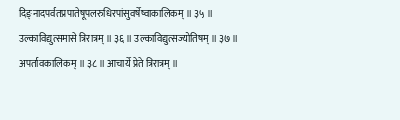दिङ्नादपर्वतप्रपातेषूपलरुधिरपांसुवर्षेष्वाकालिकम् ॥ ३५ ॥ उल्काविद्युत्समासे त्रिरात्रम् ॥ ३६ ॥ उल्काविद्युत्सज्योतिषम् ॥ ३७ ॥ अपर्तावकालिकम् ॥ ३८ ॥ आचार्ये प्रेते त्रिरात्रम् ॥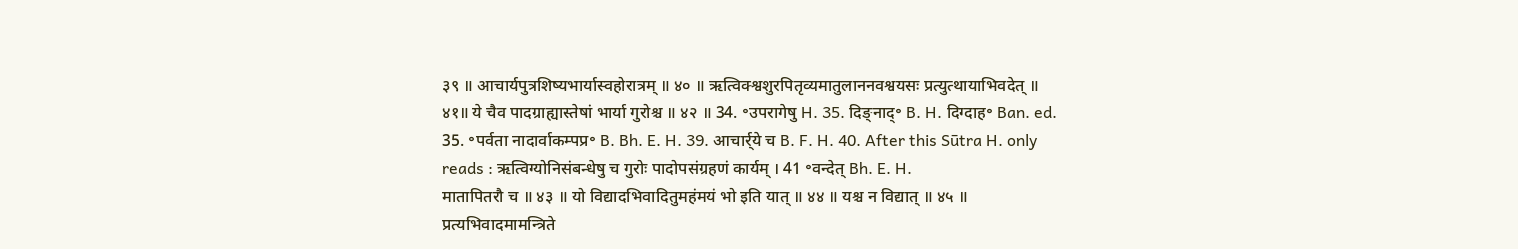३९ ॥ आचार्यपुत्रशिष्यभार्यास्वहोरात्रम् ॥ ४० ॥ ऋत्विक्श्वशुरपितृव्यमातुलाननवश्वयसः प्रत्युत्थायाभिवदेत् ॥ ४१॥ ये चैव पादग्राह्यास्तेषां भार्या गुरोश्च ॥ ४२ ॥ 34. ॰उपरागेषु H. 35. दिङ्नाद्॰ B. H. दिग्दाह॰ Ban. ed. 35. ॰पर्वता नादार्वाकम्पप्र॰ B. Bh. E. H. 39. आचार्र्ये च B. F. H. 40. After this Sūtra H. only reads : ऋत्विग्योनिसंबन्धेषु च गुरोः पादोपसंग्रहणं कार्यम् । 41 ॰वन्देत् Bh. E. H.
मातापितरौ च ॥ ४३ ॥ यो विद्यादभिवादितुमहंमयं भो इति यात् ॥ ४४ ॥ यश्च न विद्यात् ॥ ४५ ॥ प्रत्यभिवादमामन्त्रिते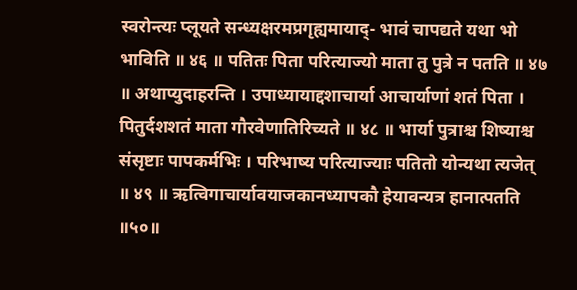स्वरोन्त्यः प्लूयते सन्ध्यक्षरमप्रगृह्यमायाद्- भावं चापद्यते यथा भो भाविति ॥ ४६ ॥ पतितः पिता परित्याज्यो माता तु पुत्रे न पतति ॥ ४७ ॥ अथाप्युदाहरन्ति । उपाध्यायाद्दशाचार्या आचार्याणां शतं पिता । पितुर्दशशतं माता गौरवेणातिरिच्यते ॥ ४८ ॥ भार्या पुत्राश्च शिष्याश्च संसृष्टाः पापकर्मभिः । परिभाष्य परित्याज्याः पतितो योन्यथा त्यजेत् ॥ ४९ ॥ ऋत्विगाचार्यावयाजकानध्यापकौ हेयावन्यत्र हानात्पतति ॥५०॥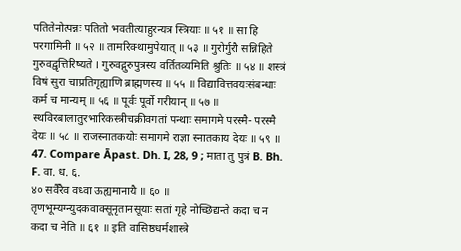पतितेनोत्पन्नः पतितो भवतीत्याहुरन्यत्र स्त्रियाः ॥ ५१ ॥ सा हि परगामिनी ॥ ५२ ॥ तामरिक्थामुपेयात् ॥ ५३ ॥ गुरोर्गुरौ सन्निहिते गुरुवद्वृत्तिरिष्यते । गुरुवद्गुरुपुत्रस्य वर्तितव्यमिति श्रुतिः ॥ ५४ ॥ शस्त्रं विषं सुरा चाप्रतिगृह्याणि ब्राह्मणस्य ॥ ५५ ॥ विद्यावित्तवयःसंबन्धाः कर्म च मान्यम् ॥ ५६ ॥ पूर्वः पूर्वो गरीयान् ॥ ५७ ॥ स्थविरबालातुरभारिकस्त्रीचक्रीवगतां पन्थाः समागमे परस्मै- परस्मै देयः ॥ ५८ ॥ राजस्नातकयोः समागमे राज्ञा स्नातकाय देयः ॥ ५९ ॥ 47. Compare Āpast. Dh. I, 28, 9 ; माता तु पुत्रं B. Bh. F. वा. ध. ६.
४० सर्वैरैव वध्वा ऊह्यमानायै ॥ ६० ॥ तृणभूम्यग्न्युदकवाक्सूनृतानसूयाः सतां गृहे नोच्छिद्यन्ते कदा च न कदा च नेति ॥ ६१ ॥ इति वासिष्ठधर्मशास्त्रे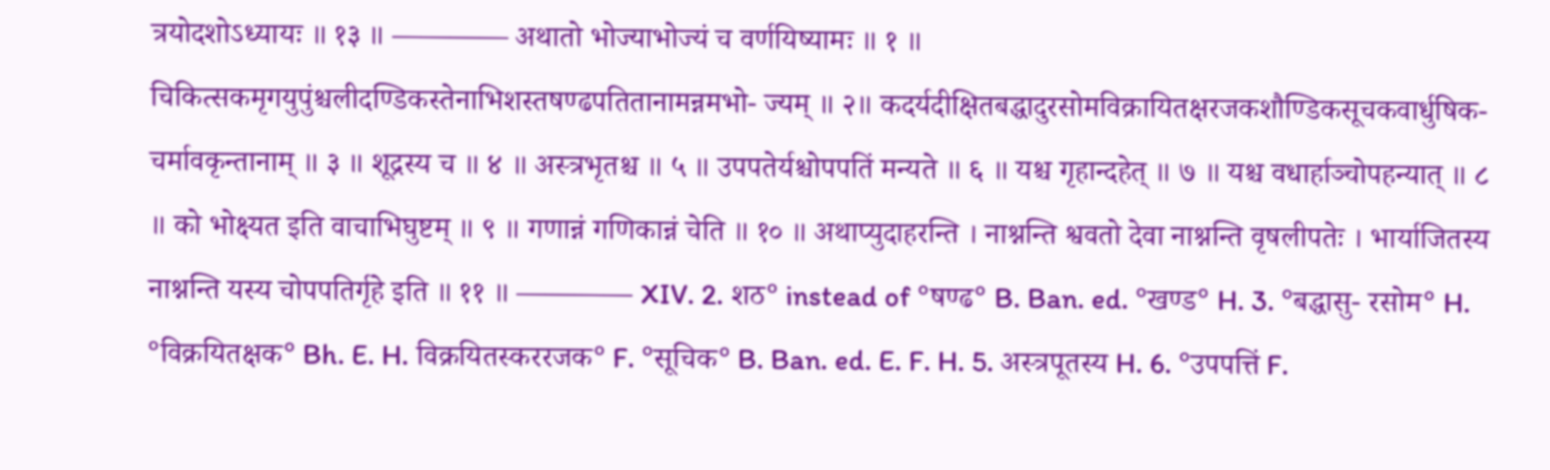त्रयोदशोऽध्यायः ॥ १३ ॥ ―――― अथातो भोज्याभोज्यं च वर्णयिष्यामः ॥ १ ॥ चिकित्सकमृगयुपुंश्चलीदण्डिकस्तेनाभिशस्तषण्ढपतितानामन्नमभो- ज्यम् ॥ २॥ कदर्यदीक्षितबद्धादुरसोमविक्रायितक्षरजकशौण्डिकसूचकवार्धुषिक- चर्मावकृन्तानाम् ॥ ३ ॥ शूद्रस्य च ॥ ४ ॥ अस्त्रभृतश्च ॥ ५ ॥ उपपतेर्यश्चोपपतिं मन्यते ॥ ६ ॥ यश्च गृहान्दहेत् ॥ ७ ॥ यश्च वधार्हाञ्चोपहन्यात् ॥ ८ ॥ को भोक्ष्यत इति वाचाभिघुष्टम् ॥ ९ ॥ गणान्नं गणिकान्नं चेति ॥ १० ॥ अथाप्युदाहरन्ति । नाश्नन्ति श्ववतो देवा नाश्नन्ति वृषलीपतेः । भार्याजितस्य नाश्नन्ति यस्य चोपपतिर्गृहे इति ॥ ११ ॥ ―――― XIV. 2. शठ° instead of °षण्ढ° B. Ban. ed. °खण्ड° H. 3. °बद्धासु- रसोम° H. °विक्रयितक्षक° Bh. E. H. विक्रयितस्कररजक° F. °सूचिक° B. Ban. ed. E. F. H. 5. अस्त्रपूतस्य H. 6. °उपपत्तिं F.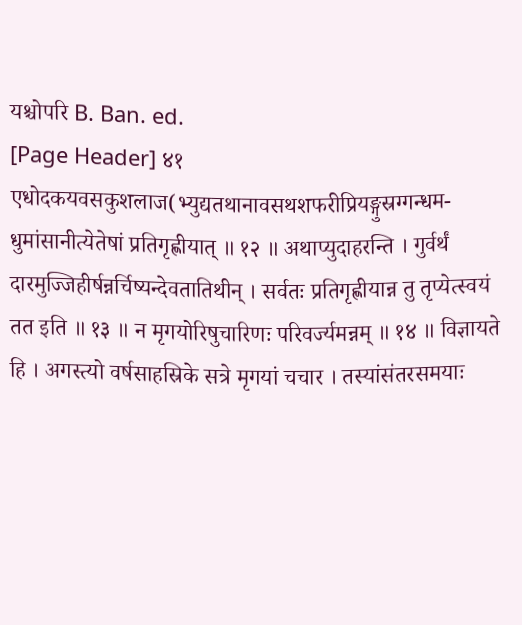यश्चोपरि B. Ban. ed.
[Page Header] ४१
एधोदकयवसकुशलाज(भ्युद्यतथानावसथशफरीप्रियङ्गुस्रग्गन्धम- धुमांसानीत्येतेषां प्रतिगृह्णीयात् ॥ १२ ॥ अथाप्युदाहरन्ति । गुर्वर्थं दारमुज्जिहीर्षन्नर्चिष्यन्देवतातिथीन् । सर्वतः प्रतिगृह्णीयान्न तु तृप्येत्स्वयं तत इति ॥ १३ ॥ न मृगयोरिषुचारिणः परिवर्ज्यमन्नम् ॥ १४ ॥ विज्ञायते हि । अगस्त्यो वर्षसाहस्रिके सत्रे मृगयां चचार । तस्यांसंतरसमयाः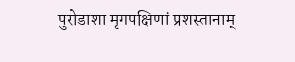पुरोडाशा मृगपक्षिणां प्रशस्तानाम्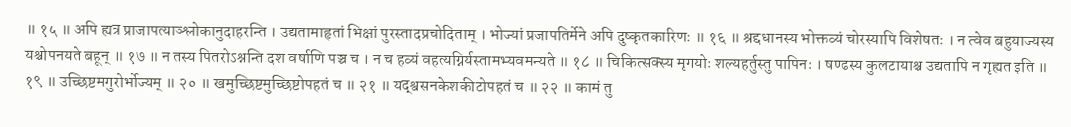॥ १५ ॥ अपि ह्यत्र प्राजापत्याञ्श्लोकानुदाहरन्ति । उद्यतामाहृतां भिक्षां पुरस्तादप्रचोदिताम् । भोज्यां प्रजापतिर्मेने अपि दुष्कृतकारिणः ॥ १६ ॥ श्रद्दधानस्य भोक्तव्यं चोरस्यापि विशेषतः । न त्वेव बहुयाज्यस्य यश्चोपनयते बहून् ॥ १७ ॥ न तस्य पितरोऽश्नन्ति दश वर्षाणि पञ्च च । न च हव्यं वहत्यग्निर्यस्तामभ्यवमन्यते ॥ १८ ॥ चिकित्सक्स्य मृगयोः शल्यहर्तुस्तु पापिनः । षण्ढस्य कुलटायाश्च उद्यतापि न गृह्यत इति ॥ १९ ॥ उच्छिष्टमगुरोर्भोज्यम् ॥ २० ॥ खमुच्छिष्टमुच्छिष्टोपहतं च ॥ २१ ॥ यद्श्वसनकेशकीटोपहतं च ॥ २२ ॥ कामं तु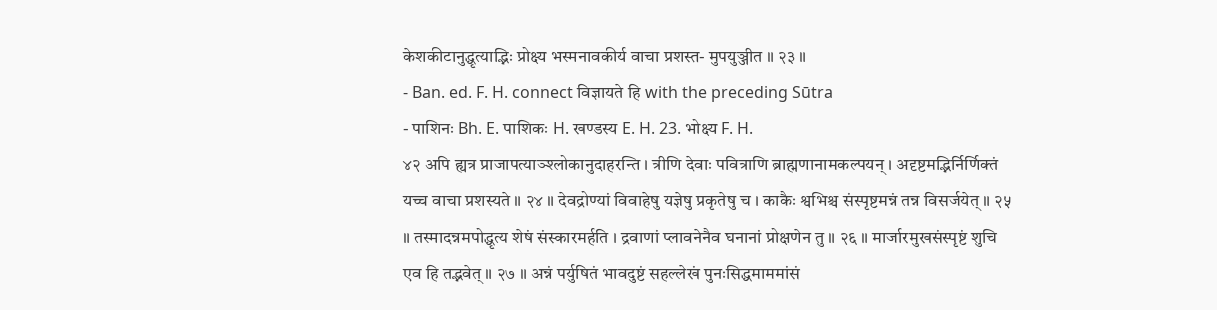केशकीटानुद्धृत्याद्भिः प्रोक्ष्य भस्मनावकीर्य वाचा प्रशस्त- मुपयुञ्जीत ॥ २३ ॥
- Ban. ed. F. H. connect विज्ञायते हि with the preceding Sūtra
- पाशिनः Bh. E. पाशिकः H. खण्डस्य E. H. 23. भोक्ष्य F. H.
४२ अपि ह्यत्र प्राजापत्याञ्श्लोकानुदाहरन्ति । त्रीणि देवाः पवित्राणि ब्राह्मणानामकल्पयन् । अदृष्टमद्भिर्निर्णिक्तं यच्च वाचा प्रशस्यते ॥ २४ ॥ देवद्रोण्यां विवाहेषु यज्ञेषु प्रकृतेषु च । काकैः श्वभिश्च संस्पृष्टमन्नं तन्न विसर्जयेत् ॥ २५ ॥ तस्मादन्नमपोद्धृत्य शेषं संस्कारमर्हति । द्रवाणां प्लावनेनैव घनानां प्रोक्षणेन तु ॥ २६ ॥ मार्जारमुखसंस्पृष्टं शुचि एव हि तद्भवेत् ॥ २७ ॥ अन्नं पर्युषितं भावदुष्टं सहल्लेखं पुनःसिद्धमाममांसं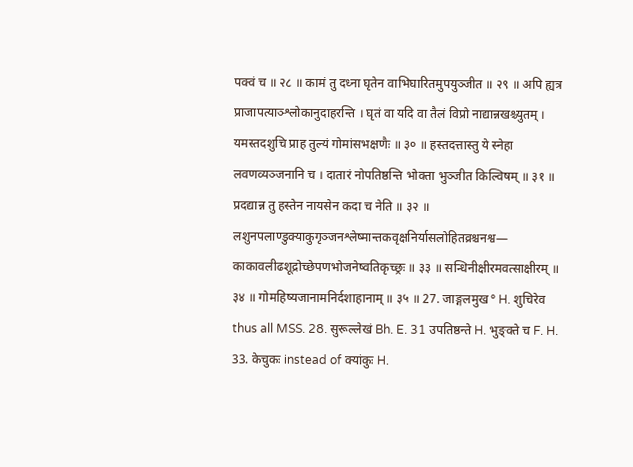पक्वं च ॥ २८ ॥ कामं तु दध्ना घृतेन वाभिघारितमुपयुञ्जीत ॥ २९ ॥ अपि ह्यत्र प्राजापत्याञ्श्लोकानुदाहरन्ति । घृतं वा यदि वा तैलं विप्रो नाद्यान्नखश्च्युतम् । यमस्तदशुचि प्राह तुल्यं गोमांसभक्षणैः ॥ ३० ॥ हस्तदत्तास्तु ये स्नेहा लवणव्यञ्जनानि च । दातारं नोपतिष्ठन्ति भोक्ता भुञ्जीत किल्विषम् ॥ ३१ ॥ प्रदद्यान्न तु हस्तेन नायसेन कदा च नेति ॥ ३२ ॥ लशुनपलाण्डुक्याकुगृञ्जनश्लेष्मान्तकवृक्षनिर्यासलोहितव्रश्चनश्व— काकावलीढशूद्रोच्छेपणभोजनेष्वतिकृच्छ्रः ॥ ३३ ॥ सन्धिनीक्षीरमवत्साक्षीरम् ॥ ३४ ॥ गोमहिष्यजानामनिर्दशाहानाम् ॥ ३५ ॥ 27. जाङ्गलमुख° H. शुचिरेव thus all MSS. 28. सुरूल्लेखं Bh. E. 31 उपतिष्ठन्ते H. भुङ्क्ते च F. H. 33. केचुकः instead of क्यांकुः H.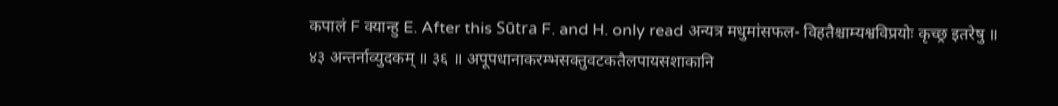कपालं F क्यान्हु E. After this Sūtra F. and H. only read अन्यत्र मधुमांसफल- विहतैश्चाम्यश्वविप्रयोः कृच्छ्र इतरेषु ॥
४३ अन्तर्नाव्युदकम् ॥ ३६ ॥ अपूपधानाकरम्भसक्तुवटकतैलपायसशाकानि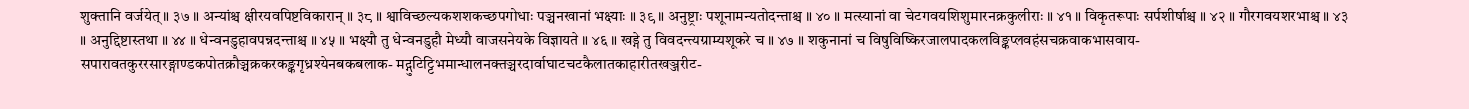शुक्तानि वर्जयेत् ॥ ३७ ॥ अन्यांश्च क्षीरयवपिष्टविकारान् ॥ ३८ ॥ श्वाविच्छल्यकशशकच्छपगोधाः पञ्चनखानां भक्ष्याः ॥ ३९ ॥ अनुष्ट्राः पशूनामन्यतोदन्ताश्च ॥ ४० ॥ मत्स्यानां वा चेटगवयशिशुमारनक्रकुलीराः ॥ ४१ ॥ विकृतरूपाः सर्पशीर्षाश्च ॥ ४२ ॥ गौरगवयशरभाश्च ॥ ४३ ॥ अनुद्दिष्टास्तथा ॥ ४४ ॥ धेन्वनडुहावपन्नदन्ताश्च ॥ ४५ ॥ भक्ष्यौ तु धेन्वनडुहौ मेध्यौ वाजसनेयके विज्ञायते ॥ ४६ ॥ खड्गे तु विवदन्त्यग्राम्यशूकरे च ॥ ४७ ॥ शकुनानां च विषुविष्किरजालपादकलविङ्कप्लवहंसचक्रवाकभासवाय- सपारावतकुररसारङ्गाण्डकपोतक्रौञ्चक्रकरकङ्कगृध्रश्येनबकबलाक- मद्गुटिट्टिभमान्धालनक्तञ्चरदार्वाघाटचटकैलातकाहारीतखञ्जरीट-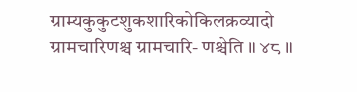ग्राम्यकुकुटशुकशारिकोकिलक्रव्यादो ग्रामचारिणश्च ग्रामचारि- णश्चेति ॥ ४८ ॥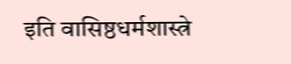इति वासिष्ठधर्मशास्त्रे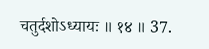चतुर्दशोऽध्यायः ॥ १४ ॥ 37.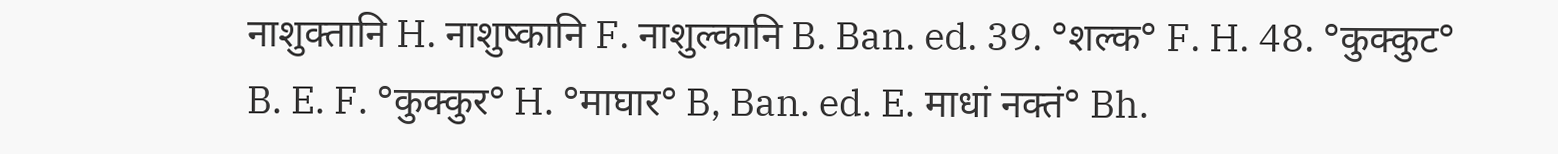नाशुक्तानि H. नाशुष्कानि F. नाशुल्कानि B. Ban. ed. 39. °शल्क° F. H. 48. °कुक्कुट° B. E. F. °कुक्कुर° H. °माघार° B, Ban. ed. E. माधां नक्तं° Bh.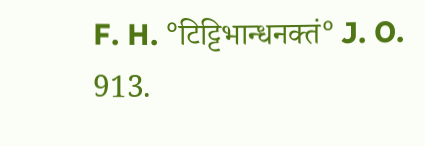F. H. °टिट्टिभान्धनक्तं° J. O. 913.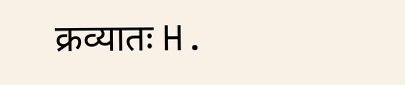क्रव्यातः H.